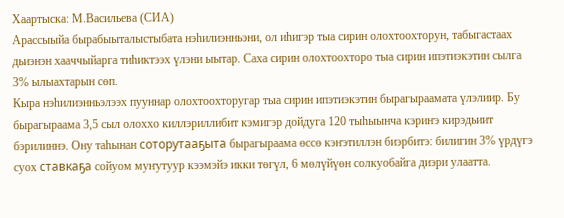Хаартыска: М.Васильева (СИА)
Арассыыйа бырабыыталыстыбата нэһилиэнньэни, ол иһигэр тыа сирин олохтоохторун, табыгастаах дьиэнэн хааччыйарга тиһиктээх үлэни ыытар. Саха сирин олохтоохторо тыа сирин ипэтиэкэтин сылга 3% ылыахтарын сөп.
Кыра нэһилиэнньэлээх пууннар олохтоохторугар тыа сирин ипэтиэкэтин бырагыраамата үлэлиир. Бу бырагыраама 3,5 сыл олоххо киллэриллибит кэмигэр дойдуга 120 тыһыынча кэриҥэ кирэдьиит бэрилиннэ. Ону таһынан соторутааҕыта бырагыраама өссө кэҥэтиллэн биэрбитэ: билигин 3% үрдүгэ суох ставкаҕа сойуом муҥутуур кээмэйэ икки төгүл, 6 мөлүйүөн солкуобайга диэри улаатта.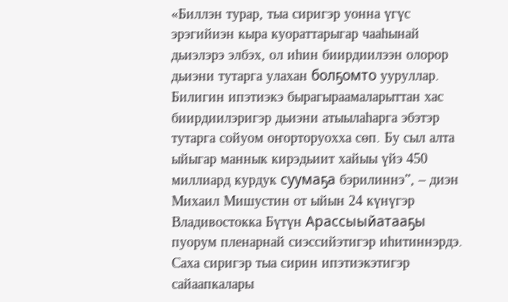«Биллэн турар, тыа сиригэр уонна үгүс эрэгийиэн кыра куораттарыгар чааһынай дьиэлэрэ элбэх, ол иһин биирдиилээн олорор дьиэни тутарга улахан болҕомто ууруллар. Билигин ипэтиэкэ бырагыраамаларыттан хас биирдиилэригэр дьиэни атыылаһарга эбэтэр тутарга сойуом оҥорторуохха сөп. Бу сыл алта ыйыгар маннык кирэдьиит хайыы үйэ 450 миллиард курдук суумаҕа бэрилиннэ”, – диэн Михаил Мишустин от ыйын 24 күнүгэр Владивостокка Бүтүн Арассыыйатааҕы пуорум пленарнай сиэссийэтигэр иһитиннэрдэ.
Саха сиригэр тыа сирин ипэтиэкэтигэр сайаапкалары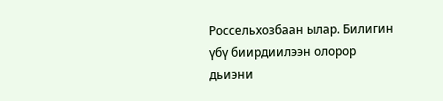Россельхозбаан ылар. Билигин үбү биирдиилээн олорор дьиэни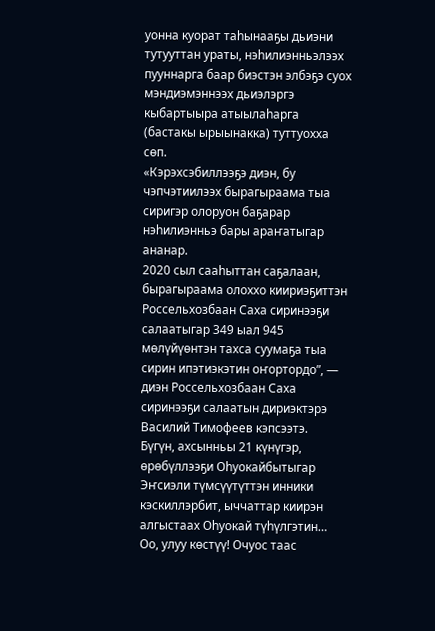уонна куорат таһынааҕы дьиэни тутууттан ураты, нэһилиэнньэлээх пууннарга баар биэстэн элбэҕэ суох мэндиэмэннээх дьиэлэргэ кыбартыыра атыылаһарга (бастакы ырыынакка) туттуохха сөп.
«Кэрэхсэбиллээҕэ диэн, бу чэпчэтиилээх бырагыраама тыа сиригэр олоруон баҕарар нэһилиэнньэ бары араҥатыгар ананар.
2020 сыл сааһыттан саҕалаан, бырагыраама олоххо киириэҕиттэн Россельхозбаан Саха сиринээҕи салаатыгар 349 ыал 945 мөлүйүөнтэн тахса суумаҕа тыа сирин ипэтиэкэтин оҥортордо”, — диэн Россельхозбаан Саха сиринээҕи салаатын дириэктэрэ Василий Тимофеев кэпсээтэ.
Бүгүн, ахсынньы 21 күнүгэр, өрөбүллээҕи Оһуокайбытыгар Эҥсиэли түмсүүтүттэн инники кэскиллэрбит, ыччаттар киирэн алгыстаах Оһуокай түһүлгэтин…
Оо, улуу көстүү! Очуос таас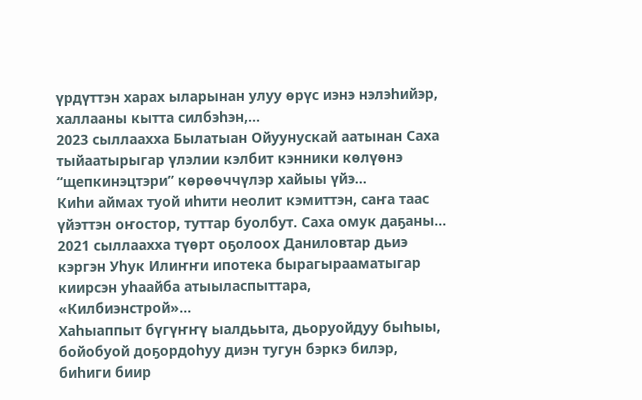үрдүттэн харах ыларынан улуу өрүс иэнэ нэлэһийэр, халлааны кытта силбэһэн,…
2023 сыллаахха Былатыан Ойуунускай аатынан Саха тыйаатырыгар үлэлии кэлбит кэнники көлүөнэ “щепкинэцтэри” көрөөччүлэр хайыы үйэ…
Киһи аймах туой иһити неолит кэмиттэн, саҥа таас үйэттэн оҥостор, туттар буолбут. Саха омук даҕаны…
2021 сыллаахха түөрт оҕолоох Даниловтар дьиэ кэргэн Уһук Илиҥҥи ипотека бырагырааматыгар киирсэн уһаайба атыыласпыттара, «Килбиэнстрой»…
Хаһыаппыт бүгүҥҥү ыалдьыта, дьоруойдуу быһыы, бойобуой доҕордоһуу диэн тугун бэркэ билэр, биһиги биир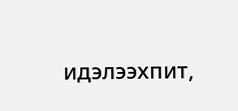идэлээхпит,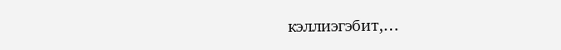кэллиэгэбит,…